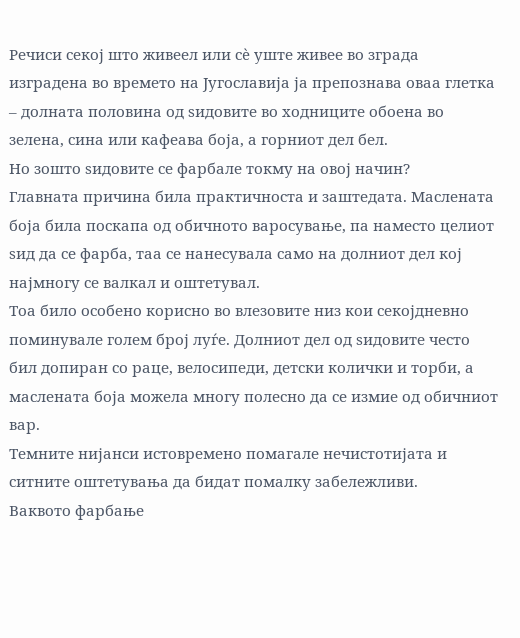Речиси секој што живеел или сè уште живее во зграда изградена во времето на Југославија ја препознава оваа глетка – долната половина од ѕидовите во ходниците обоена во зелена, сина или кафеава боја, а горниот дел бел.
Но зошто ѕидовите се фарбале токму на овој начин?
Главната причина била практичноста и заштедата. Маслената боја била поскапа од обичното варосување, па наместо целиот ѕид да се фарба, таа се нанесувала само на долниот дел кој најмногу се валкал и оштетувал.
Тоа било особено корисно во влезовите низ кои секојдневно поминувале голем број луѓе. Долниот дел од ѕидовите често бил допиран со раце, велосипеди, детски колички и торби, а маслената боја можела многу полесно да се измие од обичниот вар.
Темните нијанси истовремено помагале нечистотијата и ситните оштетувања да бидат помалку забележливи.
Ваквото фарбање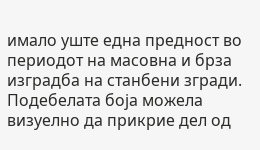имало уште една предност во периодот на масовна и брза изградба на станбени згради. Подебелата боја можела визуелно да прикрие дел од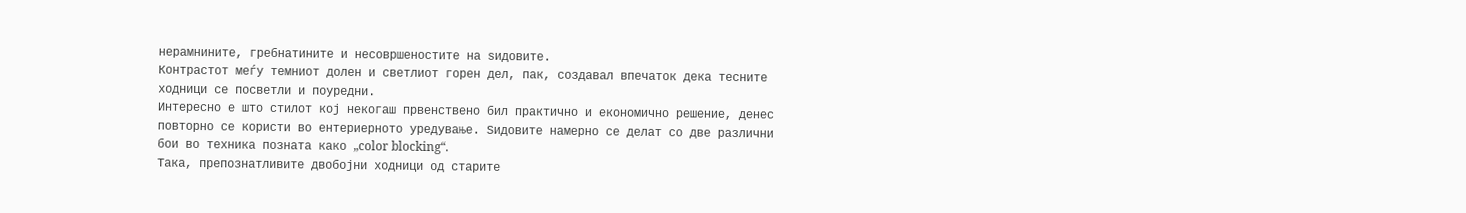нерамнините, гребнатините и несовршеностите на ѕидовите.
Контрастот меѓу темниот долен и светлиот горен дел, пак, создавал впечаток дека тесните ходници се посветли и поуредни.
Интересно е што стилот кој некогаш првенствено бил практично и економично решение, денес повторно се користи во ентериерното уредување. Ѕидовите намерно се делат со две различни бои во техника позната како „color blocking“.
Така, препознатливите двобојни ходници од старите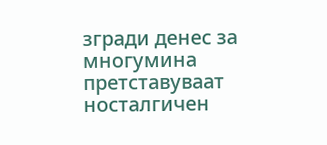згради денес за многумина претставуваат носталгичен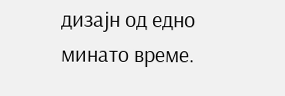дизајн од едно минато време.